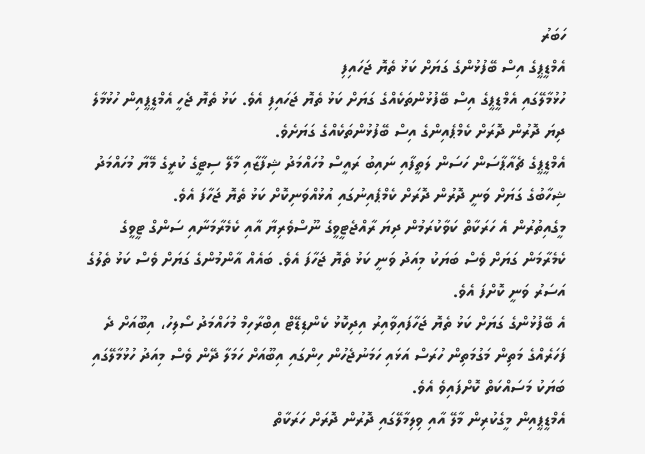ހަބަރު
އެމްޑީޕީގެ އިސް ބޭފުޅުންގެ ގަޔަށް ކަޅު ތެޔޮ ޖަހައިފި
ހުޅުމާލޭގައި އެމްޑީޕީގެ އިސް ބޭފުޅުންތަކެއްގެ ގަޔަށް ކަޅު ތެޔޮ ޖަހައިފި އެވެ. ކަޅު ތެޔޮ ޖެހީ އެމްޑީޕީއިން ހުޅުމާލެ ދިޔަ ދޮރުން ދޮރަށް ކެމްޕެއިންގެ އިސް ބޭފުޅުންތަކެއްގެ ގަޔަށެވެ.
އެމްޑީޕީގެ ޗެއާޕާސަން ހަސަން ލަތީފާއި ނައިބު ރައީސް މުހައްމަދު ޝިފާޒާއި މާލޭ ސިޓީގެ ކުރީގެ މޭޔާ މުހައްމަދު ޝިހާބުގެ ގަޔަށް ވަނީ ދޮރުން ދޮރަށް ކެމްޕެއިނުގައި އުޅުއްވަނިކޮށް ކަޅު ތެޔޮ ޖަހާފަ އެވެ.
މީގެއިތުރުން އެ ހަރަކާތް ކަވާކުރަމުން ދިޔަ ރާއްޖެޓީވީގެ ނޫސްވެރިޔާ އާއި ކެމެރާމަނާއި ސަންގް ޓީވީގެ ކެމެރާމަން ގަޔަށް ވެސް ބަޔަކު މިއަދު ވަނީ ކަޅު ތެޔޮ ޖަހާފަ އެވެ. ބައެއް އާންމުންގެ ގަޔަށް ވެސް ކަޅު ތެލުގެ އަސަރު ވަނީ ކޮށްފަ އެވެ.
އެ ބޭފުޅުންގެ ގަޔަށް ކަޅު ތެޔޮ ޖަހާފައިވާއިރު އިދިކޮޅު ކެންޑިޑޭޓް އިބްރާހިމް މުހައްމަދު ސޯލިހު، އިބޫއަށް ދެ ފަހަރެއްގެ މަތިން މަގުމަތިން ހުރަސް އަޅައި ހަމަނުޖެހުން ހިންގައި އިބޫއަށް ހަމަލާ ދޭން ވެސް މިއަދު ހުޅުމާލޭގައި ބަޔަކު މަސައްކަތް ކޮށްފައިވެ އެވެ.
އެމްޑީޕީއިން މީގެކުރިން މާލޭ އާއި ވިލިމާލޭގައި ދޮރުން ދޮރަށް ހަރަކާތް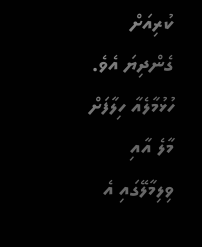ކުރިއަށް ގެންދިޔަ އެވެ. ހުޅުމާލެއާ ހިލާފަށް މާލެ އާއި ވިލިމާލޭގައި އެ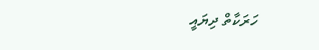ހަރަކާތް ދިޔައީ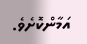އަމާންކޮށެވެ.